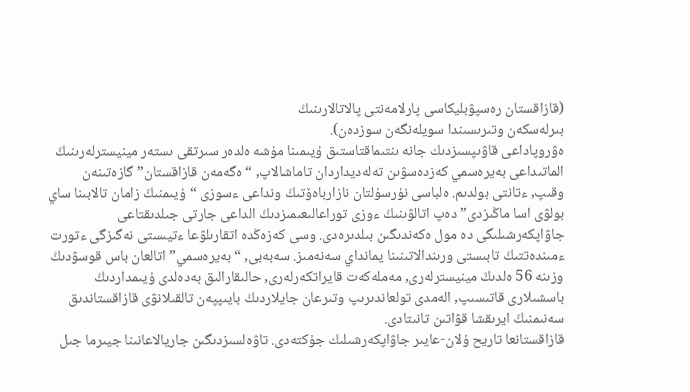(قازاقستان رەسپۋبليكاسى پارلامەنتى پالاتالارىنىڭ
بىرلەسكەن وتىرىسىندا سويلەنگەن سوزدەن).
ەۋروپاداعى قاۋىپسىزدىك جانە ىنتىماقتاستىق ۇيىمىنا مۇشە ەلدەر سىرتقى ىستەر مينيسترلەرىنىڭ الماتىداعى بەيرەسمي كەزدەسۋىن تەلەديداردان تاماشالاپ, “ەگەمەن قازاقستان” گازەتىنەن وقىپ, ءتانتى بولدىم. ەلباسى نۇرسۇلتان نازارباەۆتىڭ ونداعى ءسوزى “ۇيىمنىڭ زامان تالابىنا ساي بولۋى اسا ماڭىزدى” دەپ اتالۋىنىڭ ءوزى توراعالىعىمىزدىڭ الداعى جارتى جىلدىقتاعى جاۋاپكەرشىلىگى دە مول ەكەندىگىن بىلدىرەدى. وسى كەزەڭدە اتقارىلۋعا ءتيىستى نەگىزگى ءتورت ءمىندەتتىڭ تابىستى ورىندالاتىنىنا يمانداي سەنەمىز. سەبەبى, “بەيرەسمي” اتالعان باس قوسۋدىڭ وزىنە 56 ەلدىڭ مينيسترلەرى, مەملەكەت قايراتكەرلەرى, حالىقارالىق بەدەلدى ۇيىمداردىڭ باسشىلارى قاتىسىپ, الەمدى تولعاندىرىپ وتىرعان جايلاردىڭ بايىپپەن تالقىلانۋى قازاقستاندىق سەنىمنىڭ ايرىقشا قۋاتىن تانىتادى.
قازاقستانعا تاريح ۇلان-عايىر جاۋاپكەرشىلىك جۇكتەدى. تاۋەلسىزدىگىن جاريالاعانىنا جيىرما جىل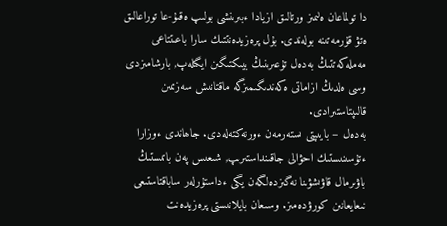دا تولماعان ەلىمىز ورتالىق ازيادا ءبىرىنشى بولىپ ەقىۇ-عا توراعالىق ەتۋ قۇرمەتىنە بولەندى. بۇل پرەزيدەنتتىك سارا باعىتتاعى مەملەكەتتىڭ بەدەل تۇعىرىنىڭ بيىكتىگىن ايگىلەپ, بارشامىزدى وسى ەلدىڭ ازاماتى ەكەندىگىمىزگە ماقتانىش سەزىمىن قالىپتاستىرادى.
بەدەل – بايىپتى ىستەرمەن ءورنەكتەلەدى. جاھاندى ءوزارا ءتۇسىنىستىك احۋالى جاقىنداستىرىپ, شىعىس پەن باتىستىڭ باۋىرمال قاۋىشۋىنا نەگىزدەلگەن يگى ءداستۇرلەر ساباقتاستىعى نىعايعانىن كورۋدەمىز. وسىعان بايلانىستى پرەزيدەنت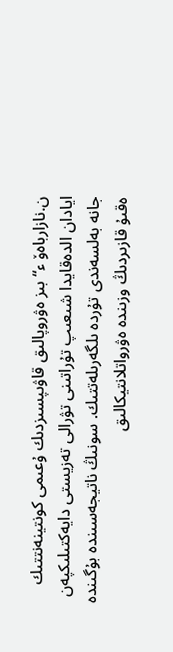ن.نازارباەۆ ء“بىز ەۋروپالىق قاۋىپسىزدىك ۇعىمى كونتينەنتتىك ايادان الدەقايدا شىعىپ تۇراتىنى تۋرالى تەزيستى دايەكتىلىكپەن جانە بەلسەندى تۇردە ىلگەرىلەتتىك. سونىڭ ناتيجەسىندە بۇگىندە ەقىۇ قازىردىڭ وزىندە ەۋرواتلانتيكالىق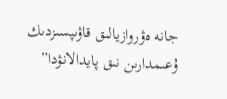جانە ەۋروازيالىق قاۋىپسىزدىك ۇعىمدارىن نىق پايدالانۋدا”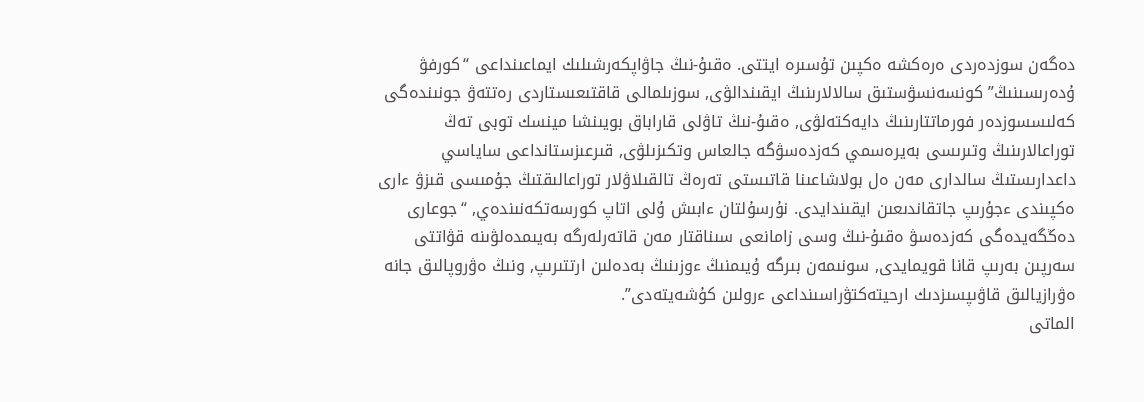دەگەن سوزدەردى ەرەكشە ەكپىن تۇسىرە ايتتى. ەقىۇ-نىڭ جاۋاپكەرشىلىك ايماعىنداعى “كورفۋ ۇدەرىسىنىڭ” كونسەنسۋستىق سالالارىنىڭ ايقىندالۋى, سوزىلمالى قاقتىعىستاردى رەتتەۋ جونىندەگى كەلىسسوزدەر فورماتتارىنىڭ دايەكتەلۋى, ەقىۇ-نىڭ تاۋلى قاراباق بويىنشا مينسك توبى تەڭ توراعالارىنىڭ وتىرىسى بەيرەسمي كەزدەسۋگە جالعاس وتكىزىلۋى, قىرعىزستانداعى ساياسي داعدارىستىڭ سالدارى مەن ەل بولاشاعىنا قاتىستى تەرەڭ تالقىلاۋلار توراعالىقتىڭ جۇمىسى قىزۋ ءارى ەكپىندى ءجۇرىپ جاتقاندىعىن ايقىندايدى. نۇرسۇلتان ءابىش ۇلى اتاپ كورسەتكەنىندەي, “جوعارى دەڭگەيدەگى كەزدەسۋ ەقىۇ-نىڭ وسى زامانعى سىناقتار مەن قاتەرلەرگە بەيىمدەلۋىنە قۋاتتى سەرپىن بەرىپ قانا قويمايدى, سونىمەن بىرگە ۇيىمنىڭ ءوزىنىڭ بەدەلىن ارتتىرىپ, ونىڭ ەۋروپالىق جانە ەۋرازيالىق قاۋىپسىزدىك ارحيتەكتۋراسىنداعى ءرولىن كۇشەيتەدى”.
الماتى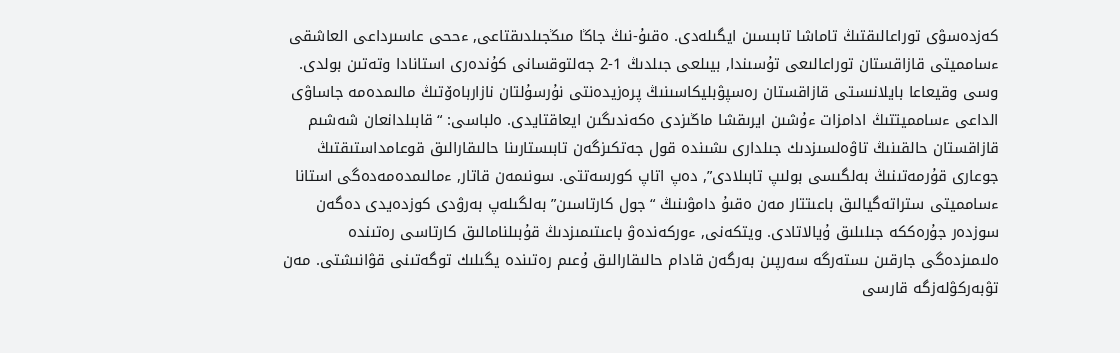كەزدەسۋى توراعالىقتىڭ تاماشا تابىسىن ايگىلەدى. ەقىۇ-نىڭ جاڭا مىڭجىلدىقتاعى, ءححى عاسىرداعى العاشقى ءسامميتى قازاقستان توراعالىعى تۇسىندا, بيىلعى جىلدىڭ 1-2 جەلتوقسانى كۇندەرى استانادا وتەتىن بولدى. وسى وقيعاعا بايلانىستى قازاقستان رەسپۋبليكاسىنىڭ پرەزيدەنتى نۇرسۇلتان نازارباەۆتىڭ مالىمدەمە جاساۋى الداعى ءسامميتتىڭ ادامزات ءۇشىن ايرىقشا ماڭىزدى ەكەندىگىن ايعاقتايدى. ەلباسى: “قابىلدانعان شەشىم قازاقستان حالقىنىڭ تاۋەلسىزدىك جىلدارى ىشىندە قول جەتكىزگەن تابىستارىنا حالىقارالىق قوعامداستىقتىڭ جوعارى قۇرمەتىنىڭ بەلگىسى بولىپ تابىلادى”, دەپ اتاپ كورسەتتى. سونىمەن قاتار, ءمالىمدەمەدەگى استانا ءسامميتى ستراتەگيالىق باعىتتار مەن ەقىۇ دامۋىنىڭ “جول كارتاسىن” بەلگىلەپ بەرۋدى كوزدەيدى دەگەن سوزدەر جۇرەككە جىلىلىق ۇيالاتادى. ويتكەنى, ءوركەندەۋ باعىتىمىزدىڭ قۇبىلنامالىق كارتاسى رەتىندە ەلىمىزدەگى جارقىن ىستەرگە سەرپىن بەرگەن قادام حالىقارالىق ۇعىم رەتىندە يگىلىك توگەتىنى قۋانىشتى. مەن تۋبەركۋلەزگە قارسى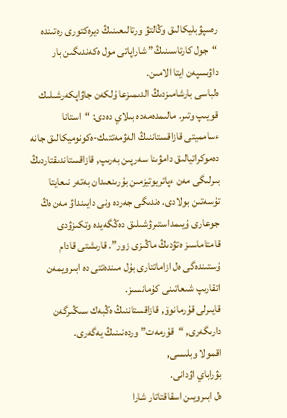رەسپۋبليكالىق وڭالتۋ ورتالىعىنىڭ ديرەكتورى رەتىندە “جول كارتاسىنىڭ” شاراپاتى مول ەكەندىگىن بار داۋىسپەن ايتا الامىن.
ەلباسى بارشامىزدىڭ الدىمىزعا ۇلكەن جاۋاپكەرشىلىك قويىپ وتىر. مالىمدەمەدە بىلاي دەدى: “استانا ءسامميتى قازاقستاننىڭ الەۋمەتتىك-ەكونوميكالىق جانە دەموكراتيالىق دامۋىنا سەرپىن بەرىپ, قازاقستاندىقتاردىڭ بىرلىگى مەن ءپاتريوتيزمىن بۇرىنعىدان بەتەر نىعايتا تۇسەتىن بولادى. ەندىگى جەردە ونى دايىنداۋ مەن ەڭ جوعارى ۇيىمداستىرۋشىلىق دەڭگەيدە وتكىزۋدى قامتاماسىز ەتۋدىڭ ماڭىزى زور”. قارىشتى قادام ۇستىندەگى ەل ازاماتتارى بۇل مىندەتتى دە ابىرويمەن اتقارىپ شىعاتىنى كۇمانسىز.
قايىرلى قۇرمانوۆ, قازاقستاننىڭ ەڭبەك سىڭىرگەن دارىگەرى, “قۇرمەت” وردەنىنىڭ يەگەرى.
اقمولا وبلىسى,
بۋراباي اۋدانى.
ەل ابىرويىن اسقاقتاتار شارا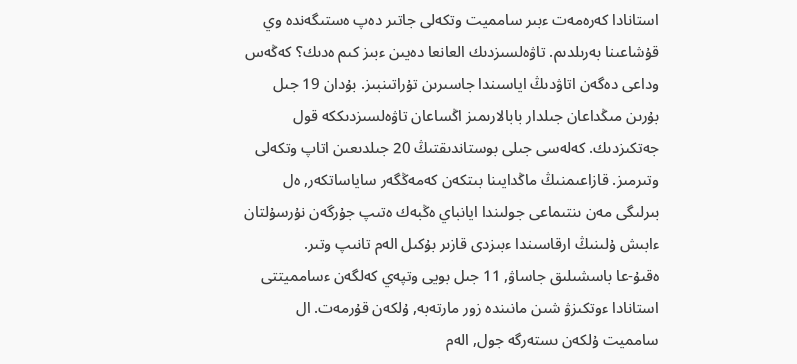استانادا كەرەمەت ءبىر سامميت وتكەلى جاتىر دەپ ەستىگەندە وي قۇشاعىنا بەرىلدىم. تاۋەلسىزدىك العانعا دەيىن ءبىز كىم ەدىك؟ كەڭەس وداعى دەگەن اتاۋدىڭ اياسىندا جاسىرىن تۇراتىنبىز. بۇدان 19 جىل بۇرىن مىڭداعان جىلدار بابالارىمىز اڭساعان تاۋەلسىزدىككە قول جەتكىزدىك. كەلەسى جىلى بوستاندىقتىڭ 20 جىلدىعىن اتاپ وتكەلى وتىرمىز. قازاعىمنىڭ ماڭدايىنا بىتكەن كەمەڭگەر ساياساتكەر, ەل بىرلىگى مەن ىنتىماعى جولىندا ايانباي ەڭبەك ەتىپ جۇرگەن نۇرسۇلتان ءابىش ۇلىنىڭ ارقاسىندا ءبىزدى قازىر بۇكىل الەم تانىپ وتىر.
ەقىۇ-عا باسشىلىق جاساۋ, 11 جىل بويى وتپەي كەلگەن ءسامميتتى استانادا ءوتكىزۋ شىن مانىندە زور مارتەبە, ۇلكەن قۇرمەت. ال سامميت ۇلكەن ىستەرگە جول, الەم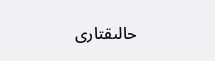حالىقتارى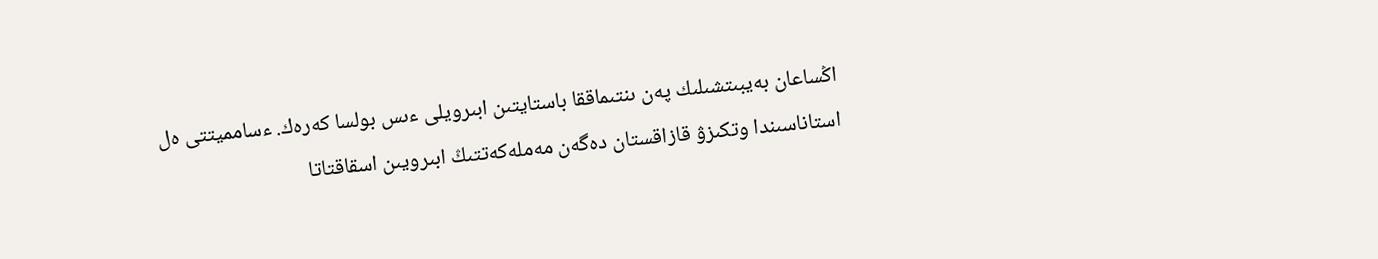اڭساعان بەيبىتشىلىك پەن ىنتىماققا باستايتىن ابىرويلى ءىس بولسا كەرەك. ءسامميتتى ەل استاناسىندا وتكىزۋ قازاقستان دەگەن مەملەكەتتىڭ ابىرويىن اسقاقتاتا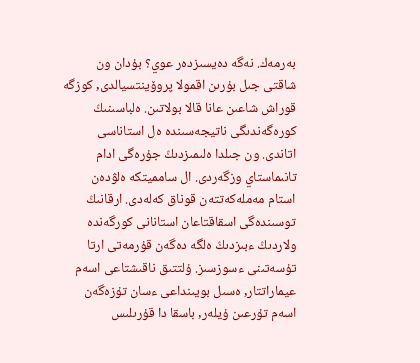بەرمەك. نەگە دەيسىزدەر عوي؟ بۇدان ون شاقتى جىل بۇرىن اقمولا پروۆينتسيالدى, كوزگە قوراش شاعىن عانا قالا بولاتىن. ەلباسىنىڭ كورەگەندىگى ناتيجەسىندە ەل استاناسى اتاندى. ون جىلدا ەلىمىزدىڭ جۇرەگى ادام تانىماستاي وزگەردى. ال سامميتكە ەلۋدەن استام مەملەكەتتەن قوناق كەلەدى. ارقانىڭ توسىندەگى اسقاقتاعان استانانى كورگەندە ولاردىڭ ءبىزدىڭ ەلگە دەگەن قۇرمەتى ارتا تۇسەتىنى ءسوزسىز. ۇلتتىق ناقىشتاعى اسەم عيماراتتار, ەسىل بويىنداعى ءسان تۇزەگەن اسەم تۇرعىن ۇيلەر, باسقا دا قۇرىلىس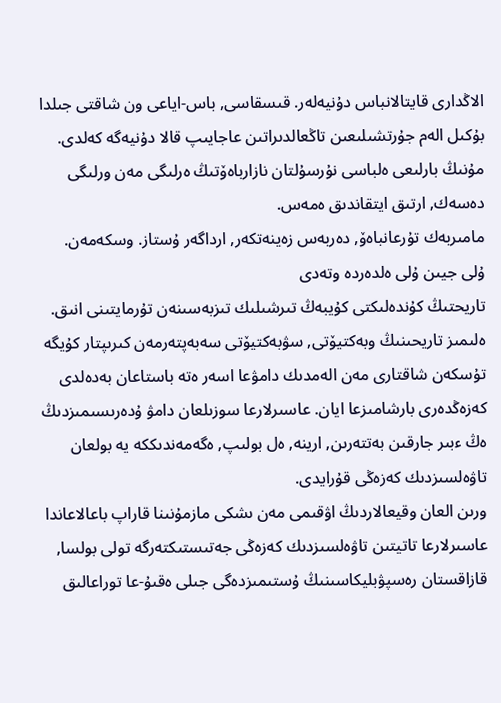الاڭدارى قايتالانباس دۇنيەلەر. قىسقاسى, باس-اياعى ون شاقتى جىلدا بۇكىل الەم جۇرتشىلىعىن تاڭعالدىراتىن عاجايىپ قالا دۇنيەگە كەلدى. مۇنىڭ بارلىعى ەلباسى نۇرسۇلتان نازارباەۆتىڭ ەرلىگى مەن ورلىگى دەسەك, ارتىق ايتقاندىق ەمەس.
مامىربەك تۇرعانباەۆ, دەربەس زەينەتكەر, ارداگەر ۇستاز. وسكەمەن.
ۇلى جيىن ۇلى ەلدەردە وتەدى
تاريحتىڭ كۇندەلىكتى كۇيبەڭ تىرشىلىك تىزبەسىنەن تۇرمايتىنى انىق. ەلىمىز تاريحىنىڭ وبەكتيۆتى, سۋبەكتيۆتى سەبەپتەرمەن كىرىپتار كۇيگە تۇسكەن شاقتارى مەن الەمدىك دامۋعا اسەر ەتە باستاعان بەدەلدى كەزەڭدەرى بارشامىزعا ايان. عاسىرلارعا سوزىلعان دامۋ ۇدەرىسىمىزدىڭ ەڭ ءبىر جارقىن بەتتەرىن, ارينە, ەل بولىپ, ەگەمەندىككە يە بولعان تاۋەلسىزدىك كەزەڭى قۇرايدى.
ورىن العان وقيعالاردىڭ اۋقىمى مەن ىشكى مازمۇنىنا قاراپ باعالاعاندا عاسىرلارعا تاتيتىن تاۋەلسىزدىك كەزەڭى جەتىستىكتەرگە تولى بولسا, قازاقستان رەسپۋبليكاسىنىڭ ۇستىمىزدەگى جىلى ەقىۇ-عا توراعالىق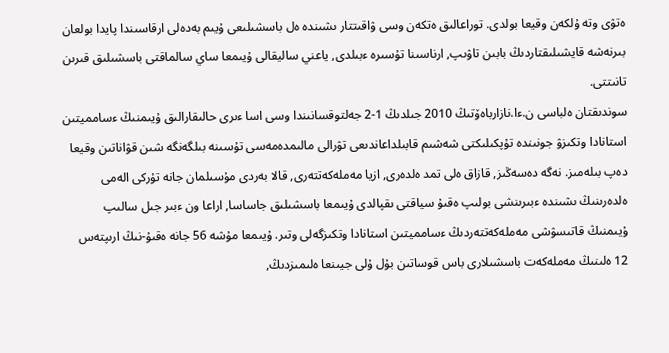ەتۋى وتە ۇلكەن وقيعا بولدى. توراعالىق ەتكەن وسى ۋاقىتتار ىشىندە ەل باسشىلىعى ۇيىم بەدەلى ارقاسىندا پايدا بولعان بىرنەشە قايشىلىقتاردىڭ بابىن تاۋىپ, ارناسىنا تۇسىرە ءبىلدى, ياعني ساليقالى ۇيىمعا ساي سالماقتى باسشىلىق قىرىن تانىتتى.
سوندىقتان ەلباسى ن.ءا.نازارباەۆتىڭ 2010 جىلدىڭ 1-2 جەلتوقسانىندا وسى اسا ءىرى حالىقارالىق ۇيىمنىڭ ءسامميتىن استانادا وتكىزۋ جونىندە تۇپكىلىكتى شەشىم قابىلداعاندىعى تۋرالى مالىمدەمەسى تۇسىنە بىلگەنگە شىن قۋاناتىن وقيعا دەپ بىلەمىز. نەگە دەسەڭىز, قازاق ەلى تمد ەلدەرى, ازيا مەملەكەتتەرى, قالا بەردى مۇسىلمان جانە تۇركى الەمى ەلدەرىنىڭ ىشىندە ءبىرىنشى بولىپ ەقىۇ سياقتى ىقپالدى ۇيىمعا باسشىلىق جاساسا, اراعا ون ءبىر جىل سالىپ ۇيىمنىڭ قاتىسۋشى مەملەكەتتەردىڭ ءسامميتىن استانادا وتكىزگەلى وتىر. ۇيىمعا مۇشە 56 جانە ەقىۇ-نىڭ ارىپتەس 12 ەلىنىڭ مەملەكەت باسشىلارى باس قوساتىن بۇل ۇلى جيىنعا ەلىمىزدىڭ,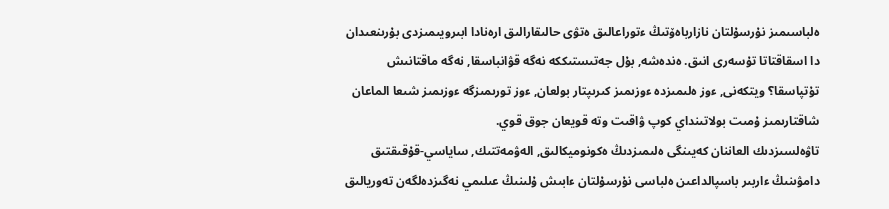ەلباسىمىز نۇرسۇلتان نازارباەۆتىڭ ءتوراعالىق ەتۋى حالىقارالىق ارەنادا ابىرويىمىزدى بۇرىنعىدان دا اسقاقتاتا تۇسەرى انىق. ەندەشە, بۇل جەتىستىككە نەگە قۋانباسقا, نەگە ماقتانىش تۇتپاسقا؟ ويتكەنى, ءوز ەلىمىزدە ءوزىمىز كىرىپتار بولعان, ءوز تورىمىزگە ءوزىمىز شىعا الماعان شاقتارىمىز ۇمىت بولاتىنداي كوپ ۋاقىت وتە قويعان جوق قوي.
تاۋەلسىزدىك العاننان كەيىنگى ەلىمىزدىڭ ەكونوميكالىق, الەۋمەتتىك, ساياسي-قۇقىقتىق دامۋىنىڭ ءاربىر باسپالداعىن ەلباسى نۇرسۇلتان ءابىش ۇلىنىڭ عىلىمي نەگىزدەلگەن تەوريالىق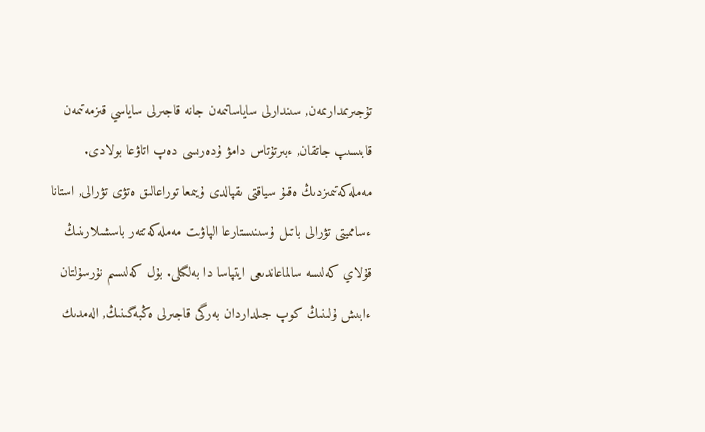تۇجىرىمدارىمەن, سىندارلى ساياساتىمەن جانە قاجىرلى ساياسي قىزمەتىمەن قابىسىپ جاتقان, ءبىرتۇتاس دامۋ ۇدەرىسى دەپ اتاۋعا بولادى. مەملەكەتىمىزدىڭ ەقىۇ سياقتى ىقپالدى ۇيىمعا توراعالىق ەتۋى تۋرالى, استانا ءسامميتى تۋرالى باتىل ۇسىنىستارعا الپاۋىت مەملەكەتتەر باسشىلارىنىڭ قۇلاي كەلىسە سالماعاندىعى ايتپاسا دا بەلگىلى. بۇل كەلىسىم نۇرسۇلتان ءابىش ۇلىنىڭ كوپ جىلداردان بەرگى قاجىرلى ەڭبەگىنىڭ, الەمدىك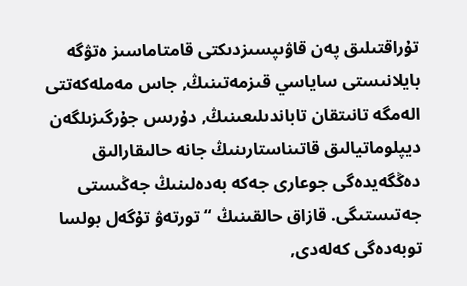تۇراقتىلىق پەن قاۋىپسىزدىكتى قامتاماسىز ەتۋگە بايلانىستى ساياسي قىزمەتىنىڭ, جاس مەملەكەتتى الەمگە تانىتقان تاباندىلىعىنىڭ, دۇرىس جۇرگىزىلگەن ديپلوماتيالىق قاتىناستارىنىڭ جانە حالىقارالىق دەڭگەيدەگى جوعارى جەكە بەدەلىنىڭ جەڭىستى جەتىستىگى. قازاق حالقىنىڭ “تورتەۋ تۇگەل بولسا توبەدەگى كەلەدى,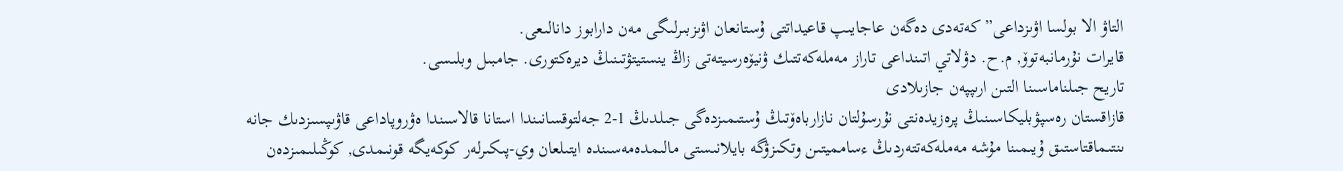التاۋ الا بولسا اۋىزداعى” كەتەدى دەگەن عاجايىپ قاعيداتتى ۇستانعان اۋىزبىرلىگى مەن دارابوز دانالىعى.
قايرات نۇرمانبەتوۆ, م.ح. دۋلاتي اتىنداعى تاراز مەملەكەتتىك ۋنيۆەرسيتەتى زاڭ ينستيتۋتىنىڭ ديرەكتورى. جامبىل وبلىسى.
تاريح جىلناماسىنا التىن ارىپپەن جازىلادى
قازاقستان رەسپۋبليكاسىنىڭ پرەزيدەنتى نۇرسۇلتان نازارباەۆتىڭ ۇستىمىزدەگى جىلدىڭ 1-2 جەلتوقسانىندا استانا قالاسىندا ەۋروپاداعى قاۋىپسىزدىك جانە ىنتىماقتاستىق ۇيىمىنا مۇشە مەملەكەتتەردىڭ ءسامميتىن وتكىزۋگە بايلانىستى مالىمدەمەسىندە ايتىلعان وي-پىكىرلەر كوكەيگە قونىمدى, كوڭىلىمىزدەن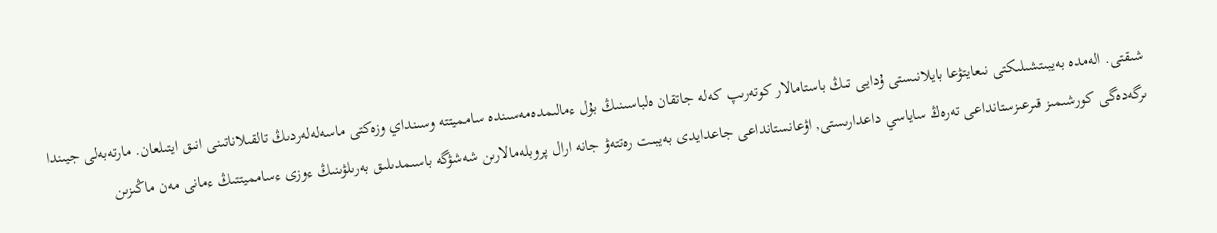شىقتى. الەمدە بەيبىتشىلىكتى نىعايتۋعا بايلانىستى ۇدايى تىڭ باستامالار كوتەرىپ كەلە جاتقان ەلباسىنىڭ بۇل ءمالىمدەمەسىندە سامميتتە وسىنداي وزەكتى ماسەلەلەردىڭ تالقىلاناتىنى انىق ايتىلعان. مارتەبەلى جيىندا ىرگەدەگى كورشىمىز قىرعىزستانداعى تەرەڭ ساياسي داعدارىستى, اۋعانستانداعى جاعدايدى بەيبىت رەتتەۋ جانە ارال پروبلەمالارىن شەشۋگە باسىمدىلىق بەرىلۋىنىڭ ءوزى ءسامميتتىڭ ءمانى مەن ماڭىزىن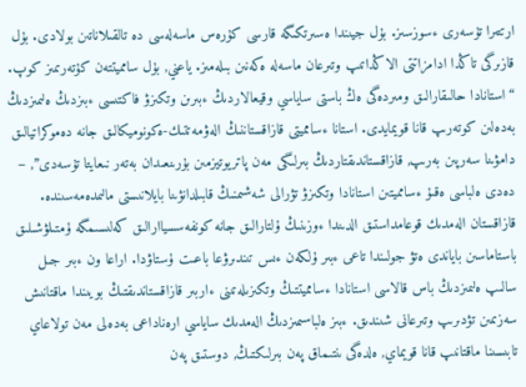ارتتىرا تۇسەرى ءسوزسىز. بۇل جيىندا ەسىرتكىگە قارسى كۇرەس ماسەلەسى دە تالقىلاناتىن بولادى. بۇل قازىرگى تاڭدا ادامزاتتى الاڭداتىپ وتىرعان ماسەلە ەكەنىن بىلەمىز. ياعني, بۇل سامميتتەن كۇتەرىمىز كوپ.
“استانادا حالىقارالىق ومىردەگى ەڭ باستى ساياسي وقيعالاردىڭ ءبىرىن وتكىزۋ فاكتىسى ءبىزدىڭ ەلىمىزدىڭ بەدەلىن كوتەرىپ قانا قويمايدى. استانا ءسامميتى قازاقستاننىڭ الەۋمەتتىك-ەكونوميكالىق جانە دەموكراتيالىق دامۋىنا سەرپىن بەرىپ, قازاقستاندىقتاردىڭ بىرلىگى مەن پاتريوتيزمىن بۇرىنعىدان بەتەر نىعايتا تۇسەدى”, – دەدى ەلباسى ەقىۇ ءسامميتىن استانادا وتكىزۋ تۋرالى شەشىمنىڭ قابىلدانۋىنا بايلانىستى مالىمدەمەسىندە.
قازاقستان الەمدىك قوعامداستىق الدىندا ءوزىنىڭ ۇلتارالىق جانە كونفەسسياارالىق كەلىسىمگە ۇمتىلۋشىلىق باستاماسىن باياندى ەتۋ جولىندا تاعى ءبىر ۇلكەن ءىس تىندىرۋعا باعىت ۇستاۋدا. اراعا ون ءبىر جىل سالىپ ەلىمىزدىڭ باس قالاسى استانادا ءسامميتتىڭ وتكىزىلەتىنى ءاربىر قازاقستاندىقتىڭ بويىندا ماقتانىش سەزىمىن تۋدىرىپ وتىرعانى شىندىق. ءبىز ەلباسىمىزدىڭ الەمدىك ساياسي ارەناداعى بەدەلى مەن تولاعاي تابىسىنا ماقتانىپ قانا قويماي, ەلدەگى ىنتىماق پەن بىرلىكتىڭ, دوستىق پەن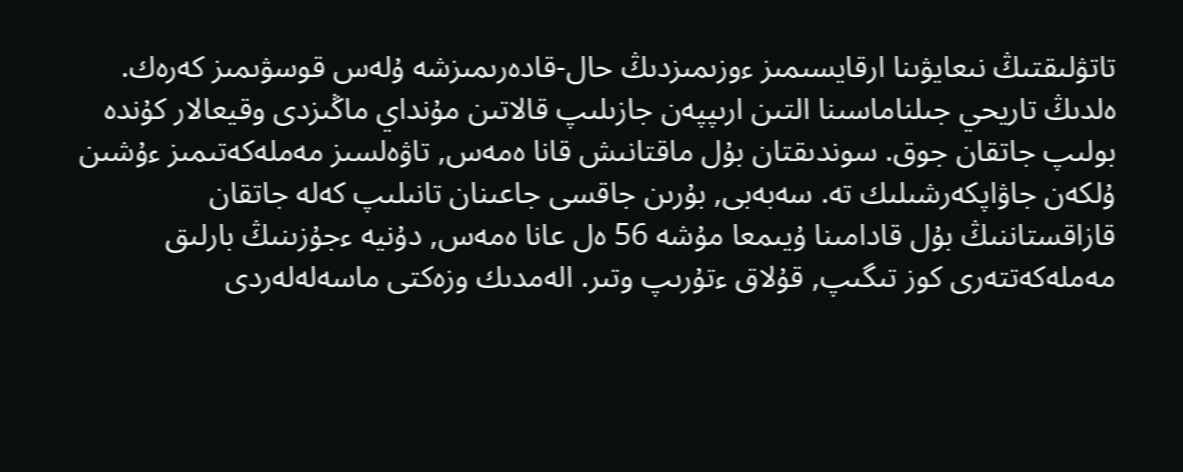تاتۋلىقتىڭ نىعايۋىنا ارقايسىمىز ءوزىمىزدىڭ حال-قادەرىمىزشە ۇلەس قوسۋىمىز كەرەك.
ەلدىڭ تاريحي جىلناماسىنا التىن ارىپپەن جازىلىپ قالاتىن مۇنداي ماڭىزدى وقيعالار كۇندە بولىپ جاتقان جوق. سوندىقتان بۇل ماقتانىش قانا ەمەس, تاۋەلسىز مەملەكەتىمىز ءۇشىن ۇلكەن جاۋاپكەرشىلىك تە. سەبەبى, بۇرىن جاقسى جاعىنان تانىلىپ كەلە جاتقان قازاقستاننىڭ بۇل قادامىنا ۇيىمعا مۇشە 56 ەل عانا ەمەس, دۇنيە ءجۇزىنىڭ بارلىق مەملەكەتتەرى كوز تىگىپ, قۇلاق ءتۇرىپ وتىر. الەمدىك وزەكتى ماسەلەلەردى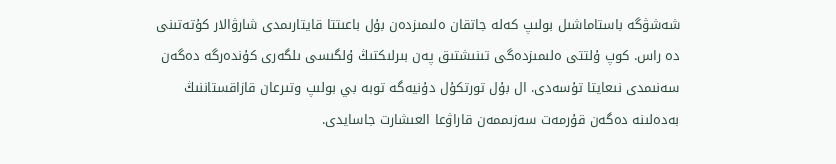شەشۋگە باستاماشىل بولىپ كەلە جاتقان ەلىمىزدەن بۇل باعىتتا قايتارىمدى شارۋالار كۇتەتىنى دە راس. كوپ ۇلتتى ەلىمىزدەگى تىنىشتىق پەن بىرلىكتىڭ ۇلگىسى ىلگەرى كۇندەرگە دەگەن سەنىمدى نىعايتا تۇسەدى. ال بۇل تورتكۇل دۇنيەگە توبە بي بولىپ وتىرعان قازاقستاننىڭ بەدەلىنە دەگەن قۇرمەت سەزىممەن قاراۋعا العىشارت جاسايدى.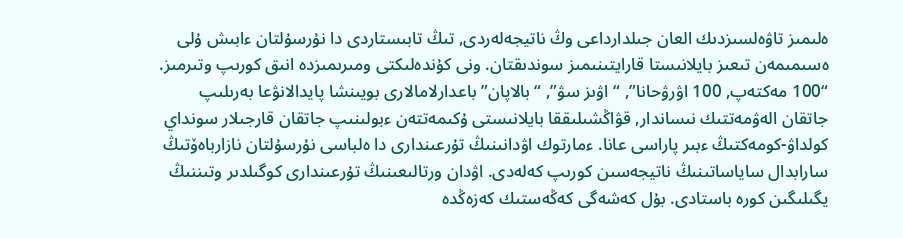ەلىمىز تاۋەلسىزدىك العان جىلدارداعى وڭ ناتيجەلەردى, تىڭ تابىستاردى دا نۇرسۇلتان ءابىش ۇلى ەسىمىمەن تىعىز بايلانىستا قارايتىنىمىز سوندىقتان. ونى كۇندەلىكتى ومىرىمىزدە انىق كورىپ وتىرمىز. “100 مەكتەپ, 100 اۋرۋحانا”, “اۋىز سۋ”, “بالاپان” باعدارلامالارى بويىنشا پايدالانۋعا بەرىلىپ جاتقان الەۋمەتتىك نىساندار, قۋاڭشىلىققا بايلانىستى ۇكىمەتتەن ءبولىنىپ جاتقان قارجىلار سونداي كولداۋ-كومەكتىڭ ءبىر پاراسى عانا. ءمارتوك اۋدانىنىڭ تۇرعىندارى دا ەلباسى نۇرسۇلتان نازارباەۆتىڭ سارابدال ساياساتىنىڭ ناتيجەسىن كورىپ كەلەدى. اۋدان ورتالىعىنىڭ تۇرعىندارى كوگىلدىر وتىننىڭ يگىلىگىن كورە باستادى. بۇل كەشەگى كەڭەستىك كەزەڭدە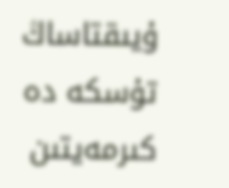ۇيىقتاساڭ تۇسكە دە كىرمەيتىن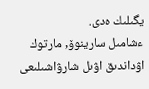يگىلىك ەدى.
ءشامىل سارينوۆ, مارتوك اۋداندىق اۋىل شارۋاشىلىعى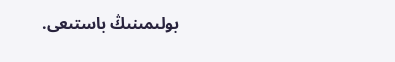بولىمىنىڭ باستىعى.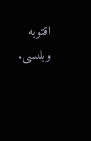اقتوبە وبلىسى.